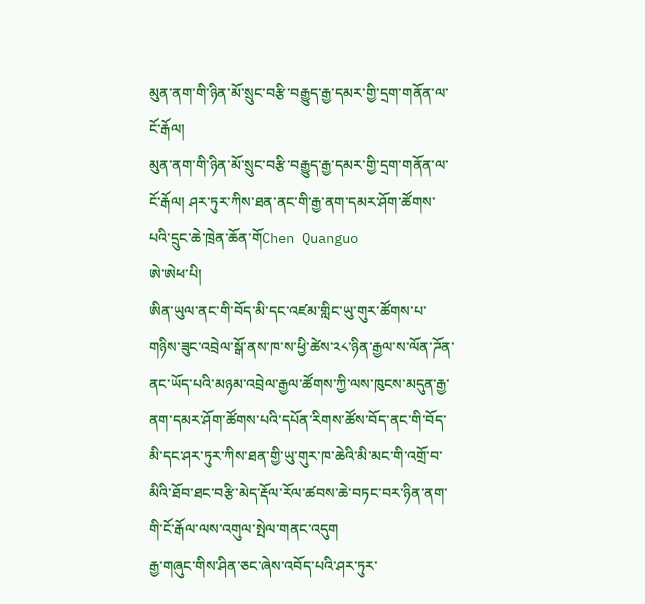མུན་ནག་གི་ཉིན་མོ་སྲུང་བརྩི་བརྒྱུད་རྒྱ་དམར་གྱི་དྲག་གནོན་ལ་ངོ་རྒོལ།
མུན་ནག་གི་ཉིན་མོ་སྲུང་བརྩི་བརྒྱུད་རྒྱ་དམར་གྱི་དྲག་གནོན་ལ་ངོ་རྒོལ། ཤར་ཏུར་ཀིས་ཐན་ནང་གི་རྒྱ་ནག་དམར་ཤོག་ཚོགས་པའི་དྲུང་ཆེ་ཁྲེན་ཆོན་གོChen Quanguo
ཨེ་ཨེཕ་པི།
ཨིན་ཡུལ་ནང་གི་བོད་མི་དང་འཛམ་གླིང་ཡུ་གུར་ཚོགས་པ་གཉིས་ཟུང་འབྲེལ་སྒོ་ནས་ཁ་ས་ཕྱི་ཚེས་༢༨་ཉིན་རྒྱལ་ས་ལོན་ཌོན་ནང་ཡོད་པའི་མཉམ་འབྲེལ་རྒྱལ་ཚོགས་ཀྱི་ལས་ཁུངས་མདུན་རྒྱ་ནག་དམར་ཤོག་ཚོགས་པའི་དཔོན་རིགས་ཚོས་བོད་ནང་གི་བོད་མི་དང་ཤར་ཏུར་ཀིས་ཐན་གྱི་ཡུ་གུར་ཁ་ཆེའི་མི་མང་གི་འགྲོ་བ་མིའི་ཐོབ་ཐང་བརྩི་མེད་རྡོལ་རོལ་ཚབས་ཆེ་བཏང་བར་ཉིན་ནག་གི་ངོ་རྒོལ་ལས་འགུལ་སྤེལ་གནང་འདུག
རྒྱ་གཞུང་གིས་ཤིན་ཅང་ཞེས་འབོད་པའི་ཤར་ཏུར་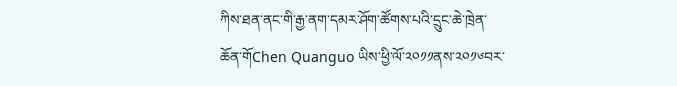ཀིས་ཐན་ནང་གི་རྒྱ་ནག་དམར་ཤོག་ཚོགས་པའི་དྲུང་ཆེ་ཁྲེན་ཆོན་གོChen Quanguo ཡིས་ཕྱི་ལོ་༢༠༡༡ནས་༢༠༡༦བར་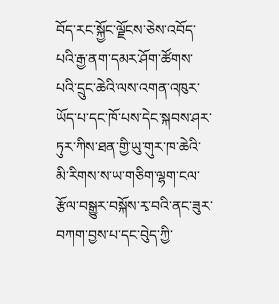བོད་རང་སྐྱོང་ལྗོངས་ཅེས་འབོད་པའི་རྒྱ་ནག་དམར་ཤོག་ཚོགས་པའི་དྲུང་ཆེའི་ལས་འགན་འཁུར་ཡོད་པ་དང་ཁོ་པས་དེང་སྐབས་ཤར་ཏུར་ཀིས་ཐན་གྱི་ཡུ་གུར་ཁ་ཆེའི་མི་རིགས་ས་ཡ་གཅིག་ལྷག་ངལ་རྩོལ་བསྒྱུར་བསྐོས་རྭ་བའི་ནང་ཟུར་བཀག་བྱས་པ་དང་བེུད་ཀྱི་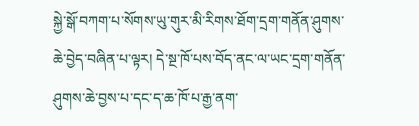སྐྱེ་སྒོ་བཀག་པ་སོགས་ཡུ་གུར་མི་རིགས་ཐོག་དྲག་གནོན་ཤུགས་ཆེ་བྱེད་བཞིན་པ་ལྟར། དེ་སྔ་ཁོ་པས་བོད་ནང་ལ་ཡང་དྲག་གནོན་ཤུགས་ཆེ་བྱས་པ་དང་ད་ཆ་ཁོ་པ་རྒྱ་ནག་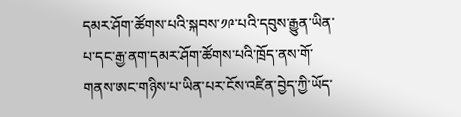དམར་ཤོག་ཚོགས་པའི་སྐབས་༡༩་པའི་དབུས་རྒྱུན་ཡིན་པ་དང་རྒྱ་ནག་དམར་ཤོག་ཚོགས་པའི་ཁྲོད་ནས་གོ་གནས་ཨང་གཉིས་པ་ཡིན་པར་ངོས་འཛིན་བྱེད་ཀྱི་ཡོད་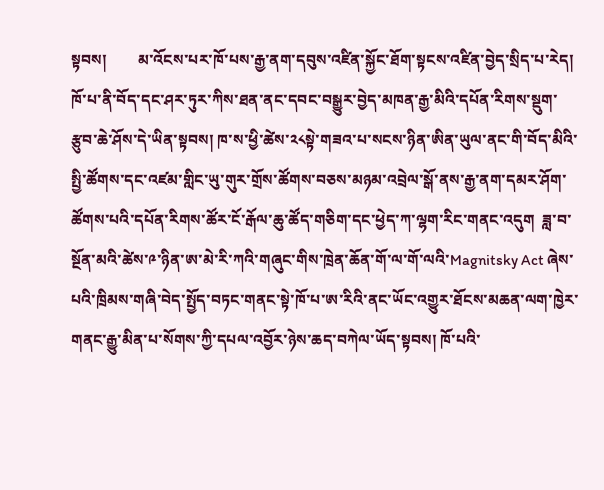སྟབས།        མ་འོངས་པར་ཁོ་པས་རྒྱ་ནག་དབུས་འཛིན་སྐྱོང་ཐོག་སྟངས་འཛིན་བྱེད་སྲིད་པ་རེད།        ཁོ་པ་ནི་བོད་དང་ཤར་ཏུར་ཀིས་ཐན་ནང་དབང་བསྒྱུར་བྱེད་མཁན་རྒྱ་མིའི་དཔོན་རིགས་སྡུག་རྩུབ་ཆེ་ཤོས་དེ་ཡིན་སྟབས། ཁ་ས་ཕྱི་ཚེས་༢༨སྟེ་གཟའ་པ་སངས་ཉིན་ཨིན་ཡུལ་ནང་གི་བོད་མིའི་སྤྱི་ཚོགས་དང་འཛམ་གླིང་ཡུ་གུར་གྲོས་ཚོགས་བཅས་མཉམ་འབྲེལ་སྒོ་ནས་རྒྱ་ནག་དམར་ཤོག་ཚོགས་པའི་དཔོན་རིགས་ཚོར་ངོ་རྒོལ་ཆུ་ཚོད་གཅིག་དང་ཕྱེད་ཀ་ལྷག་རིང་གནང་འདུག  ཟླ་བ་སྔོན་མའི་ཚེས་༩་ཉིན་ཨ་མེ་རི་ཀའི་གཞུང་གིས་ཁྲེན་ཆོན་གོ་ལ་གོ་ལའི་Magnitsky Act ཞེས་པའི་ཁྲིམས་གཞི་བེད་སྤྱོད་བཏང་གནང་སྟེ་ཁོ་པ་ཨ་རིའི་ནང་ཡོང་འགྱུར་ཐོངས་མཆན་ལག་ཁྱེར་གནང་རྒྱུ་མིན་པ་སོགས་ཀྱི་དཔལ་འབྱོར་ཉེས་ཆད་བཀེལ་ཡོད་སྟབས། ཁོ་པའི་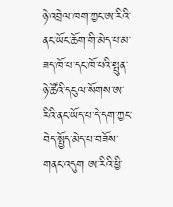ཉེ་འབྲེལ་ཁག་ཀྱང་ཨ་རིའི་ནང་ཡོང་ཆོག་གི་མེད་པ་མ་ཟད་ཁོ་པ་དང་ཁོ་པའི་སྤུན་ཉེ་ཚོའི་དངུལ་སོགས་ཨ་རིའི་ནང་ཡོད་པ་དེ་དག་ཀྱང་བེད་སྤྱོད་མེད་པ་བཟོས་གནང་འདུག ཨ་རིའི་ཕྱི་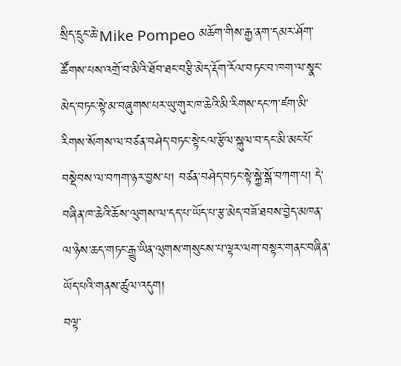སྲིད་དྲུང་ཆེ་Mike Pompeo མཆོག་གིས་རྒྱ་ནག་དམར་ཤོག་ཚོགས་པས་འགྲོ་བ་མིའི་ཐོབ་ཐང་བརྩི་མེད་རྡོག་རོལ་བཏང་བ་ཁག་ལ་སྣང་མེད་བཏང་སྟེ་མ་བཞུགས་པར་ཡུ་གུར་ཁ་ཆེའི་མི་རིགས་དང་ཀ་ཛག་མི་རིགས་སོགས་ལ་བཙན་བཤེད་བཏང་སྟེ་ངལ་རྩོལ་སྐུལ་བ་དང་མི་མང་པོ་བསྡེབས་ལ་བཀག་ཉར་བྱས་པ། བཙན་བཤེད་བཏང་སྟེ་སྐྱེ་སྒོ་བཀག་པ། དེ་བཞིན་ཁ་ཆེའི་ཆོས་ལུགས་ལ་དད་པ་ཡོད་པ་རྩ་མེད་བཟོ་ཐབས་བྱེད་མཁན་ལ་ཉེས་ཆད་གཏང་རྒྱུ་ཡིན་ལུགས་གསུངས་པ་ལྟར་ལག་བསྟར་གནང་བཞིན་ཡོད་པའི་གནས་ཚུལ་འདུག།
བལྟ་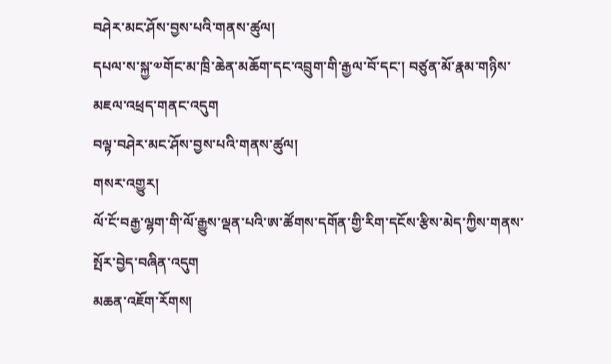བཤེར་མང་ཤོས་བྱས་པའི་གནས་ཚུལ།
དཔལ་ས་སྐྱ་༧གོང་མ་ཁྲི་ཆེན་མཆོག་དང་འབྲུག་གི་རྒྱལ་བོ་དང་། བཙུན་མོ་རྣམ་གཉིས་མཇལ་འཕྲད་གནང་འདུག
བལྟ་བཤེར་མང་ཤོས་བྱས་པའི་གནས་ཚུལ།
གསར་འགྱུར།
ལོ་ངོ་བརྒྱ་ལྷག་གི་ལོ་རྒྱུས་ལྡན་པའི་ཨ་ཚོགས་དགོན་གྱི་རིག་དངོས་རྩིས་མེད་ཀྱིས་གནས་སྤོར་བྱེད་བཞིན་འདུག
མཆན་འཇོག་རོགས།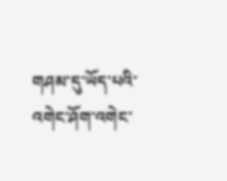གཤམ་དུ་ཡོད་པའི་འགེང་ཤོག་འགེང་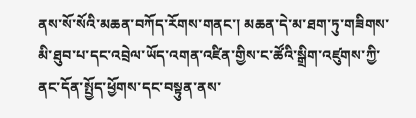ནས་སོ་སོའི་མཆན་བཀོད་རོགས་གནང་། མཆན་དེ་མ་ཐག་ཏུ་གཟིགས་མི་ཐུབ་པ་དང་འབྲེལ་ཡོད་འགན་འཛིན་གྱིས་ང་ཚོའི་སྒྲིག་འཛུགས་ཀྱི་ནང་དོན་སྤྱོད་ཕྱོགས་དང་བསྟུན་ནས་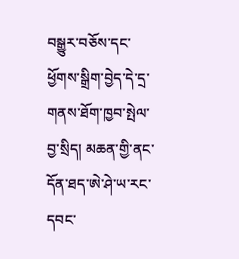བསྒྱུར་བཅོས་དང་ཕྱོགས་སྒྲིག་བྱེད་དེ་དྲ་གནས་ཐོག་ཁྱབ་སྤེལ་བྱ་སྲིད། མཆན་གྱི་ནང་དོན་ཐད་ཨེ་ཤེ་ཡ་རང་དབང་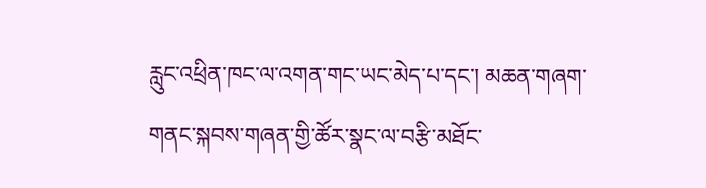རླུང་འཕྲིན་ཁང་ལ་འགན་གང་ཡང་མེད་པ་དང་། མཆན་གཞག་གནང་སྐབས་གཞན་གྱི་ཚོར་སྣང་ལ་བརྩི་མཐོང་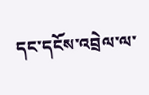དང་དངོས་འབྲེལ་ལ་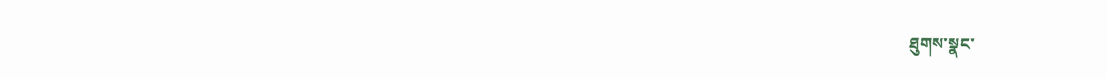ཐུགས་སྣང་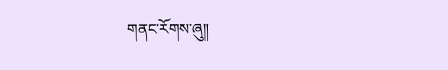གནང་རོགས་ཞུ༎